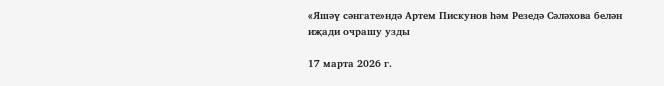«Яшәү сәнгате»ндә Артем Пискунов һәм Резедә Сәләхова белән иҗади очрашу узды

17 марта 2026 г.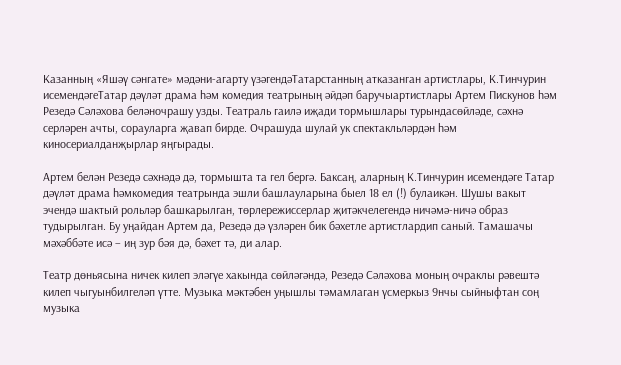Казанның «Яшәү сәнгате» мәдәни-агарту үзәгендәТатарстанның атказанган артистлары, К.Тинчурин исемендәгеТатар дәүләт драма һәм комедия театрының әйдәп баручыартистлары Артем Пискунов һәм Резедә Сәләхова беләночрашу узды. Театраль гаилә иҗади тормышлары турындасөйләде, сәхнә серләрен ачты, сорауларга җавап бирде. Очрашуда шулай ук спектакльләрдән һәм киносериалданҗырлар яңгырады.

Артем белән Резедә сәхнәдә дә, тормышта та гел бергә. Баксаң, аларның К.Тинчурин исемендәге Татар дәүләт драма һәмкомедия театрында эшли башлауларына быел 18 ел (!) булаикән. Шушы вакыт эчендә шактый рольләр башкарылган, төрлережиссерлар җитәкчелегендә ничәмә-ничә образ тудырылган. Бу уңайдан Артем да, Резедә дә үзләрен бик бәхетле артистлардип саный. Тамашачы мәхәббәте исә – иң зур бәя дә, бәхет тә, ди алар.

Театр дөньясына ничек килеп эләгүе хакында сөйләгәндә, Резедә Сәләхова моның очраклы рәвештә килеп чыгуынбилгеләп үтте. Музыка мәктәбен уңышлы тәмамлаган үсмеркыз 9нчы сыйныфтан соң музыка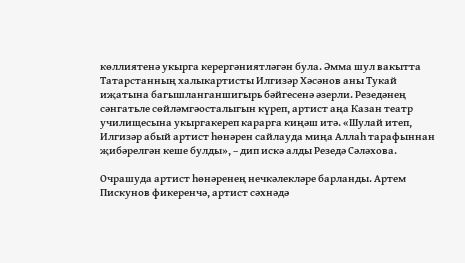көллиятенә укырга керергәниятләгән була. Әмма шул вакытта Татарстанның халыкартисты Илгизәр Хәсәнов аны Тукай иҗатына багышланганшигырь бәйгесенә әзерли. Резедәнең сәнгатьле сөйләмгәосталыгын күреп, артист аңа Казан театр училищесына укыргакереп карарга киңәш итә. «Шулай итеп, Илгизәр абый артист һөнәрен сайлауда миңа Аллаһ тарафыннан җибәрелгән кеше булды», – дип искә алды Резедә Сәләхова.

Очрашуда артист һөнәренең нечкәлекләре барланды. Артем Пискунов фикеренчә, артист сәхнәдә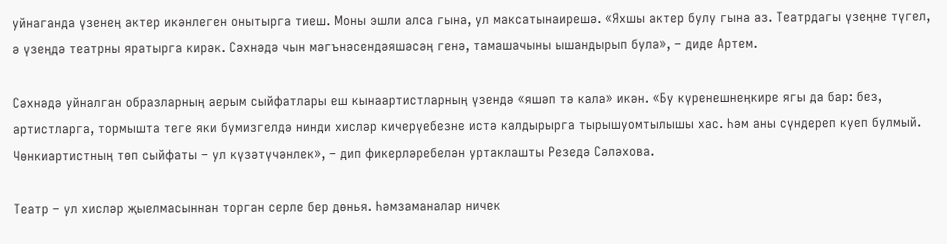уйнаганда үзенең актер икәнлеген онытырга тиеш. Моны эшли алса гына, ул максатынаирешә. «Яхшы актер булу гына аз. Театрдагы үзеңне түгел, ә үзеңдә театрны яратырга кирәк. Cәхнәдә чын мәгънәсендәяшәсәң генә, тамашачыны ышандырып була», – диде Артем.

Сәхнәдә уйналган образларның аерым сыйфатлары еш кынаартистларның үзендә «яшәп тә кала» икән. «Бу күренешнеңкире ягы да бар: без, артистларга, тормышта теге яки бумизгелдә нинди хисләр кичерүебезне истә калдырырга тырышуомтылышы хас. Һәм аны сүндереп куеп булмый. Чөнкиартистның төп сыйфаты – ул күзәтүчәнлек», – дип фикерләребелән уртаклашты Резедә Сәләхова.

Театр – ул хисләр җыелмасыннан торган серле бер дөнья. Һәмзаманалар ничек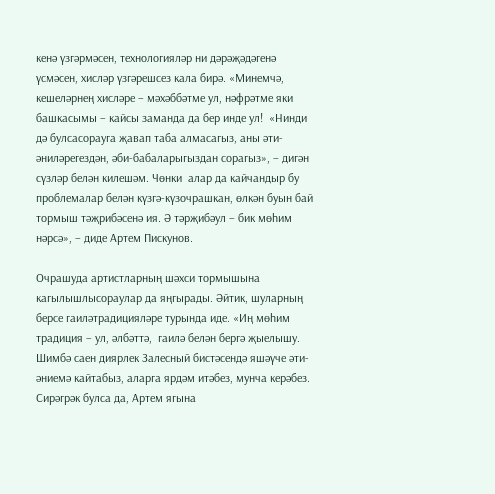кенә үзгәрмәсен, технологияләр ни дәрәҗәдәгенә үсмәсен, хисләр үзгәрешсез кала бирә. «Минемчә, кешеләрнең хисләре – мәхәббәтме ул, нәфрәтме яки башкасымы – кайсы заманда да бер инде ул!  «Нинди дә булсасорауга җавап таба алмасагыз, аны әти-әниләрегездән, әби-бабаларыгыздан сорагыз», – дигән сүзләр белән килешәм. Чөнки  алар да кайчандыр бу проблемалар белән күзгә-күзочрашкан, өлкән буын бай тормыш тәҗрибәсенә ия. Ә тәрҗибәул – бик мөһим нәрсә», – диде Артем Пискунов.

Очрашуда артистларның шәхси тормышына кагылышлысораулар да яңгырады. Әйтик, шуларның берсе гаиләтрадицияләре турында иде. «Иң мөһим традиция – ул, әлбәттә,  гаилә белән бергә җыелышу. Шимбә саен диярлек Залесный бистәсендә яшәүче әти-әниемә кайтабыз, аларга ярдәм итәбез, мунча керәбез. Сирәгрәк булса да, Артем ягына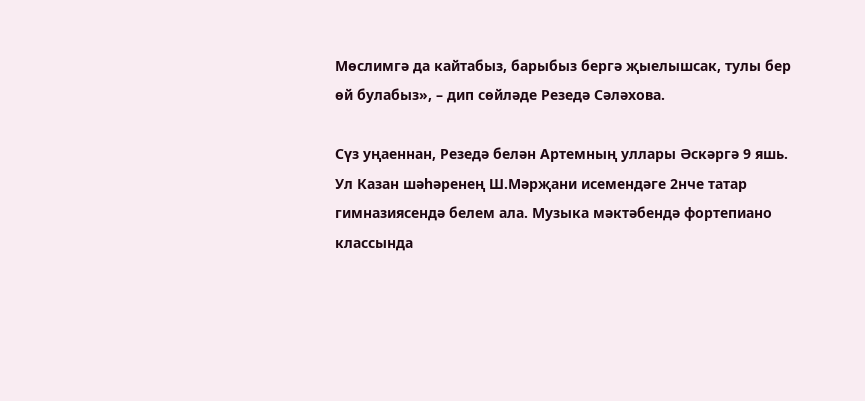Мөслимгә да кайтабыз, барыбыз бергә җыелышсак, тулы бер өй булабыз», – дип сөйләде Резедә Сәләхова.

Сүз уңаеннан, Резедә белән Артемның уллары Әскәргә 9 яшь. Ул Казан шәһәренең Ш.Мәрҗани исемендәге 2нче татар гимназиясендә белем ала. Музыка мәктәбендә фортепиано классында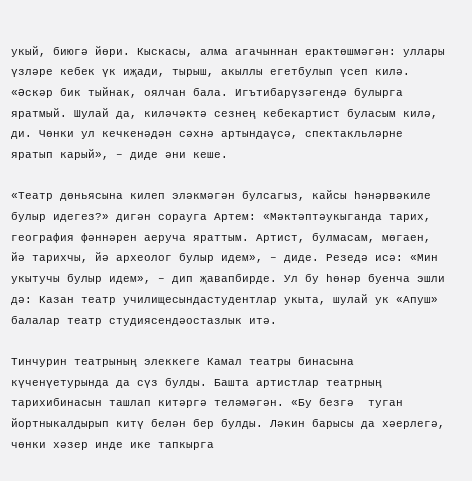укый, биюгә йөри. Кыскасы, алма агачыннан ерактөшмәгән: уллары үзләре кебек үк иҗади, тырыш, акыллы егетбулып үсеп килә. «Әскәр бик тыйнак, оялчан бала. Игътибарүзәгендә булырга яратмый. Шулай да, киләчәктә сезнең кебекартист буласым килә, ди. Чөнки ул кечкенәдән сәхнә артындаүсә, спектакльләрне яратып карый», – диде әни кеше.

«Театр дөньясына килеп эләкмәгән булсагыз, кайсы һәнәрвәкиле булыр идегез?» дигән сорауга Артем: «Мәктәптәукыганда тарих, география фәннәрен аеруча яраттым. Артист, булмасам, мөгаен, йә тарихчы, йә археолог булыр идем», – диде. Резедә исә: «Мин укытучы булыр идем», – дип җавапбирде. Ул бу һөнәр буенча эшли дә: Казан театр училищесындастудентлар укыта, шулай ук «Апуш» балалар театр студиясендәостазлык итә.

Тинчурин театрының элеккеге Камал театры бинасына күченүетурында да сүз булды. Башта артистлар театрның тарихибинасын ташлап китәргә теләмәгән. «Бу безгә  туган йортныкалдырып китү белән бер булды. Ләкин барысы да хәерлегә, чөнки хәзер инде ике тапкырга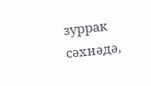зуррак сәхнәдә,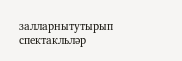залларнытутырып спектакльләр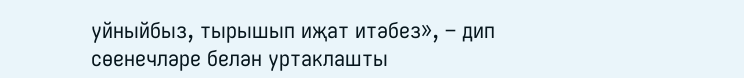уйныйбыз, тырышып иҗат итәбез», – дип сөенечләре белән уртаклашты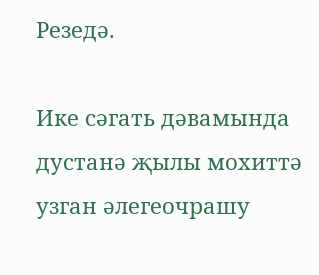Резедә.

Ике сәгать дәвамында дустанә җылы мохиттә узган әлегеочрашу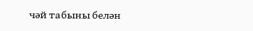чәй табыны белән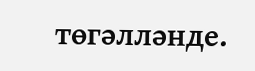төгәлләнде.